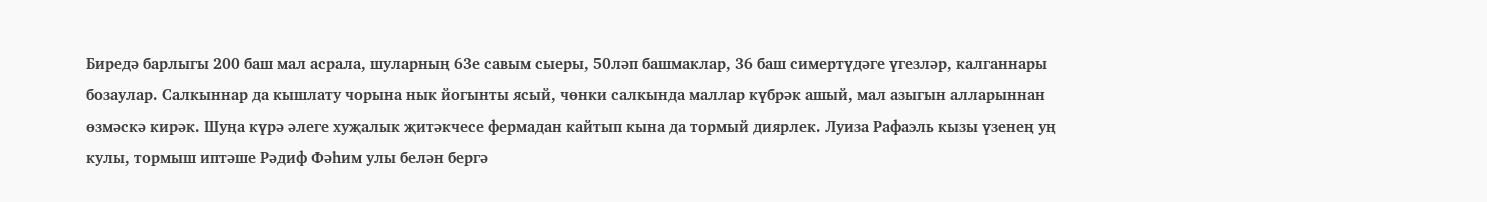Биредә барлыгы 200 баш мал асрала, шуларның 63е савым сыеры, 50ләп башмаклар, 36 баш симертүдәге үгезләр, калганнары бозаулар. Салкыннар да кышлату чорына нык йогынты ясый, чөнки салкында маллар күбрәк ашый, мал азыгын алларыннан өзмәскә кирәк. Шуңа күрә әлеге хуҗалык җитәкчесе фермадан кайтып кына да тормый диярлек. Луиза Рафаэль кызы үзенең уң кулы, тормыш иптәше Рәдиф Фәһим улы белән бергә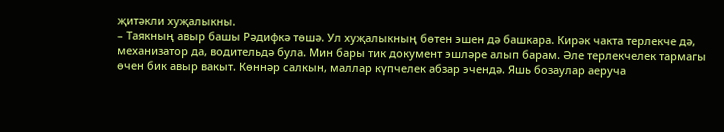җитәкли хуҗалыкны.
– Таякның авыр башы Рәдифкә төшә. Ул хуҗалыкның бөтен эшен дә башкара. Кирәк чакта терлекче дә, механизатор да, водительдә була. Мин бары тик документ эшләре алып барам. Әле терлекчелек тармагы өчен бик авыр вакыт. Көннәр салкын, маллар күпчелек абзар эчендә. Яшь бозаулар аеруча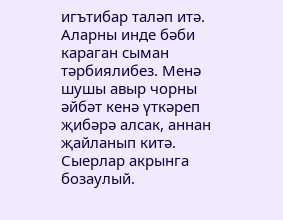игътибар таләп итә. Аларны инде бәби караган сыман тәрбиялибез. Менә шушы авыр чорны әйбәт кенә үткәреп җибәрә алсак, аннан җайланып китә. Сыерлар акрынга бозаулый.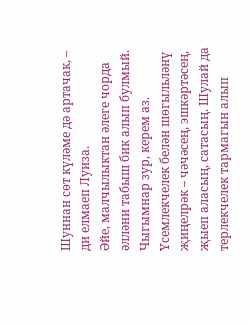Шуннан сөт күләме дә артачак, – ди елмаеп Луиза.
Әйе, малчылыктан әлеге чорда әлләни табыш бик алып булмый. Чыгымнар зур, керем аз. Үсемлекчелек белән шөгыльләнү җиңелрәк – чәчәсең, эшкәртәсең, җыеп аласың, сатасың. Шулай да терлекчелек тармагын алып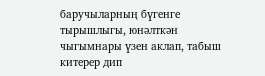баручыларның бүгенге тырышлыгы, юнәлткән чыгымнары үзен аклап, табыш китерер дип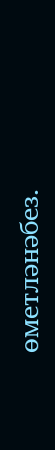өметләнәбез.